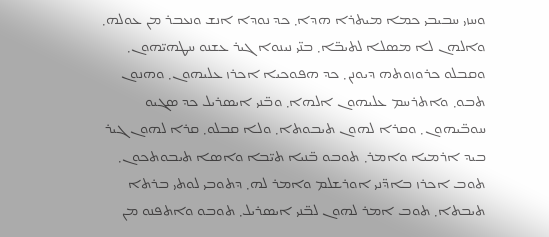ܘܚܙܝ ܚܒܝܒܝ ܟܡܐ ܡܝܬܪܐ ܗܕܐ܂ ܟܕ ܢܘܕܐ ܐܢܫ ܘܢܥܒܪ ܡܢ ܥܘܠܗ܂ ܘܐܠܗܢ ܠܐ ܡܣܠܐ ܠܬܝܒ̈ܐ܂ ܒܢ̈ܝ ܢܝܢܘܐ ܓܝܪ ܥܫܢܘ ܚܛܗܝ̈ܗܘܢ܂ ܘܩܒܠܘ ܟܪܘܙܘܬܗ ܕܝܘܢܢ܂ ܟܕ ܗܦܘܟܝܐ ܐܟܪܙ ܥܠܝܗܘܢ܂ ܘܗܢܘܢ ܬܒܘ܂ ܘܐܬܪܚܡ ܥܠܝܗܘܢ ܐܠܗܐ܂ ܘܒ̈ܢܝ ܐܝܣܪܝܠ ܟܕ ܣܓܝܘ ܚܘܒ̈ܝܗܘܢ܂ ܘܩܪܐ ܠܗܘܢ ܬܝܒܘܬܐ܂ ܘܠܐ ܩܒܠܘ܂ ܩܪܐ ܠܗܘܢ ܓܝܪ ܒܝܕ ܐܪܡܝܐ ܘܐܡܪ܂ ܬܘܒܘ ܒ̈ܢܝܐ ܬܝ̈ܒܐ ܘܐܣܐ ܬܝܒܘܬܟܘܢ܂ ܬܘܒ ܐܟܪܙ ܒܐܕ̈ܢܝ ܐܘܪܫܠܡ ܘܐܡܪ ܠܗ܂ ܕܬܘܒܝ ܠܘܬܝ ܒܪܬܐ ܬܝܒܬܐ܂ ܬܘܒ ܐܡܪ ܠܗܘܢ ܠܒ̈ܢܝ ܐܝܣܪܝܠ܂ ܬܘܒܘ ܘܐܬܦܢܘ ܡܢ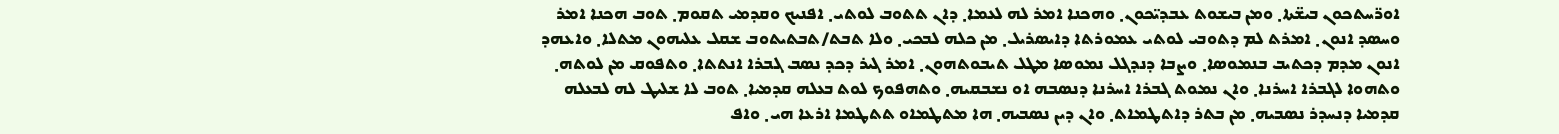ܐܘܪ̈ܚܬܟܘܢ ܒܝܫ̈ܬܐ܂ ܘܡܢ ܒܝܫܘܬ ܥܒܕܝ̈ܟܘܢ܂ ܘܗܟܢܐ ܐܡܪ ܠܗ ܠܥܡܐ܂ ܕܐܢ ܬܬܘܒ ܠܘܬܝ܂ ܐܦܢܝܟ ܘܩܕܡܝ ܬܩܘܡ܂ ܬܘܒ ܗܟܢܐ ܐܡܪ ܘܚܣܕ ܐܢܘܢ܂ ܐܡܪܬ ܠܡ ܕܬܘܒܝ ܠܘܬܝ ܥܡܘܪܬܐ ܕܐܝܣܪܝܠ܂ ܡܢ ܟܠܗ ܠܒܟܝ܂ ܘܠܐ ܬܒܬ/ܬܒܬܝܬܘܒ ܫܩܠ ܥܠܝܗܘܢ ܡܬܠܐ܂ ܘܐܥܗܕ ܐܢܘܢ ܡܕܡ ܕܟܬܝܒ ܒܢܡܘܣܐ܂ ܘܨܒܐ ܕܢܕܓܠ ܢܡܘܣܐ ܡܛܠ ܬܝܒܘܬܗܘܢ܂ ܐܡܪ ܓܝܪ ܕܟܕ ܢܣܒ ܓܒܪܐ ܐܢܬܬܐ܂ ܘܬܦܘܩ ܡܢ ܠܘܬܗ܂ ܘܬܗܘܐ ܠܓܒܪܐ ܐܚܪܢܐ܂ ܘܐܢ ܢܡܘܬ ܓܒܪܐ ܐܚܪܢܐ ܕܢܣܒܗ ܐܘ ܢܫܒܩܝܗ܂ ܘܬܗܦܘܟ ܠܘܬ ܒܥܠܗ ܩܕܡܝܐ܂ ܬܘܒ ܠܐ ܫܠܝܛ ܠܗ ܠܒܥܠܗ ܩܕܡܝܐ ܕܢܚܕܪ ܢܣܒܝܗ܂ ܡܢ ܒܬܪ ܕܐܬܛܡܐܬ܂ ܘܐܢ ܕܝܢ ܢܣܒܝܗ܂ ܗܐ ܡܬܛܡܐܘ ܬܬܛܡܐ ܐܪܥܐ ܗܝ܂ ܘܐܦ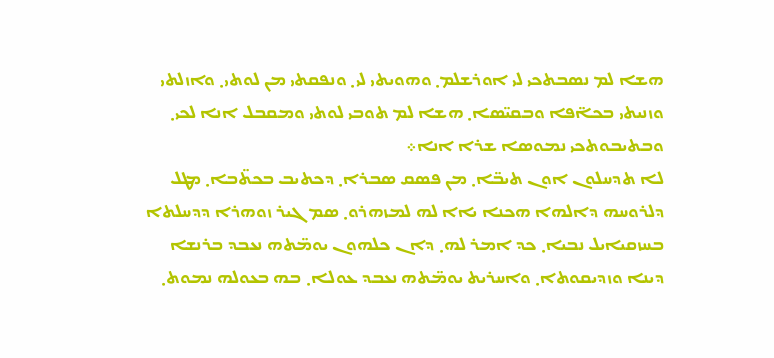ܗܫܐ ܠܡ ܢܣܒܬܟܝ ܠܝ ܐܘܪܫܠܡ܂ ܘܗܘܝܬܝ ܠܝ܂ ܘܢܦܩܬܝ ܡܢ ܠܘܬܝ܂ ܘܐܙܠܬܝ ܘܙܢܝܬܝ ܒܟܐ̈ܦܐ ܘܒܩܝ̈ܣܐ܂ ܗܫܐ ܠܡ ܬܘܒܝ ܠܘܬܝ ܘܡܩܒܠ ܐܢܐ ܠܟܝ܂ ܘܒܬܝܒܘܬܟܝ ܢܡܘܣܐ ܫܪܐ ܐܢܐ܀
ܠܐ ܬܕܚܠܘܢ ܐܘܢ ܬܝܒ̈ܐ܂ ܡܢ ܦܣܩ ܣܒܪܐ܂ ܕܟܬܝܒ ܒܟܬ̈ܒܐ܂ ܡܛܠ ܕܠܪܘܚܗ ܕܐܠܗܐ ܗܟܢܐ ܝܐܐ ܠܗ ܠܡܙܗܪܘ܂ ܣܡ ܓܝܪ ܙܘܗܪܐ ܕܕܚܠܬܐ ܒܚܙܩܝܐܝܠ ܢܒܝܐ܂ ܟܕ ܐܡܪ ܠܗ܂ ܕܐܢ ܟܠܗܘܢ ܝܘܡ̈ܬܗ ܢܥܒܕ ܒܪܢܫܐ ܕܝܢܐ ܘܙܕܝܩܘܬܐ܂ ܘܐܚܪܝܬ ܝܘܡ̈ܬܗ ܢܥܒܕ ܥܘܠܐ܂ ܒܗ ܒܥܘܠܗ ܢܡܘܬ܂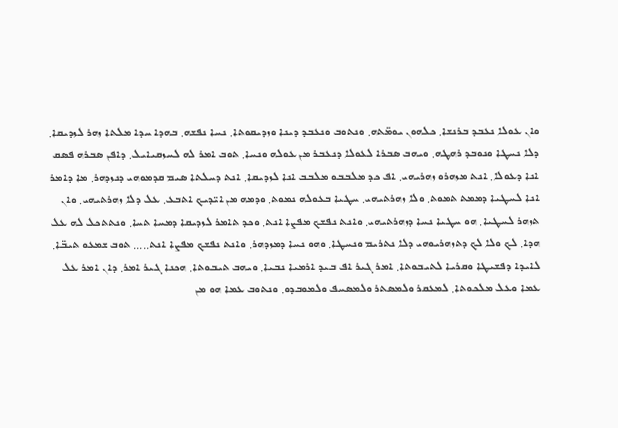ܘܐܢ ܥܘܠܐ ܢܥܒܕ ܒܪܢܫܐ܂ ܟܠܗܘܢ ܝܘܡ̈ܬܗ܂ ܘܢܬܘܒ ܘܢܥܒܕ ܕܝܢܐ ܘܙܕܝܩܘܬܐ܂ ܢܚܐ ܢܦܫܗ܂ ܒܗܕܐ ܚܕܐ ܡܠܬܐ ܙܗܪ ܠܙܕܝܩܐ܂ ܕܠܐ ܢܚܛܐ ܘܢܘܒܕ ܪܗܛܗ܂ ܘܝܗܒ ܣܒܪܐ ܠܥܘܠܐ ܕܢܥܒܪ ܡܢ ܥܘܠܗ ܘܢܚܐ܂ ܬܘܒ ܐܡܪ ܠܗ ܠܚܙܩܝܐܝܠ܂ ܕܐܦܢ ܣܒܪܗ ܦܣܩ ܐܢܐ ܕܥܘܠܐ܂ ܐܢܬ ܡܙܗܪܘ ܙܗܪܝܗܝ܂ ܐܦ ܟܕ ܡܠܒܒܘ ܡܠܒܒ ܐܢܐ ܠܙܕܝܩܐ܂ ܐܢܬ ܕܚܠܬܐ ܣܝܡ ܩܕܡܘܗܝ ܕܢܙܕܗܪ܂ ܡܐ ܕܐܡܪ ܐܢܐ ܠܚܛܝܐ ܕܡܡܬ ܬܡܘܬ܂ ܘܠܐ ܙܗܪܬܝܗܝ܂ ܚܛܝܐ ܒܥܘܠܗ ܢܡܘܬ܂ ܘܕܡܗ ܡܢ ܐܝ̈ܕܝܟ ܐܬܒܥ܂ ܥܠ ܕܠܐ ܙܗܪܬܝܗܝ܂ ܘܐܢ ܬܙܗܪ ܠܚܛܝܐ܂ ܗܘ ܚܛܝܐ ܢܚܐ ܕܙܗܪܬܝܗܝ܂ ܘܐܢܬ ܢܦܫܟ ܡܦܨܐ ܐܢܬ܂ ܘܟܕ ܬܐܡܪ ܠܙܕܝܩܐ ܕܡܚܐ ܬܚܐ܂ ܘܢܬܬܟܠ ܠܗ ܥܠ ܗܕܐ܂ ܠܟ ܘܠܐ ܠܟ ܕܬܙܗܪܝܘܗܝ ܕܠܐ ܢܬܪܝܡ ܘܢܚܛܐ܂ ܘܗܘ ܢܚܐ ܕܡܙܕܗܪ܂ ܘܐܢܬ ܢܦܫܟ ܡܦܨܐ ܐܢܬ܂܂܂܂܂ ܬܘܒ ܫܡܥܘ ܬܝܒ̈ܐ܂ ܠܐܝܕܐ ܕܦܫܝܛܐ ܘܩܪܝܐ ܠܬܝܒܘܬܐ܂ ܐܡܪ ܓܝܪ ܐܦ ܒܝܕ ܐܪܡܝܐ ܢܒܝܐ܂ ܘܝܗܒ ܬܝܒܘܬܐ܂ ܗܟܢܐ ܓܝܪ ܐܡܪ܂ ܕܐܢ ܐܡܪ ܥܠ ܥܡܐ ܘܥܠ ܡܠܟܘܬܐ܂ ܠܡܥܩܪ ܘܠܡܣܬܪ ܘܠܡܣܚܦ ܘܠܡܘܒܕܘ܂ ܘܢܬܘܒ ܥܡܐ ܗܘ ܡܢ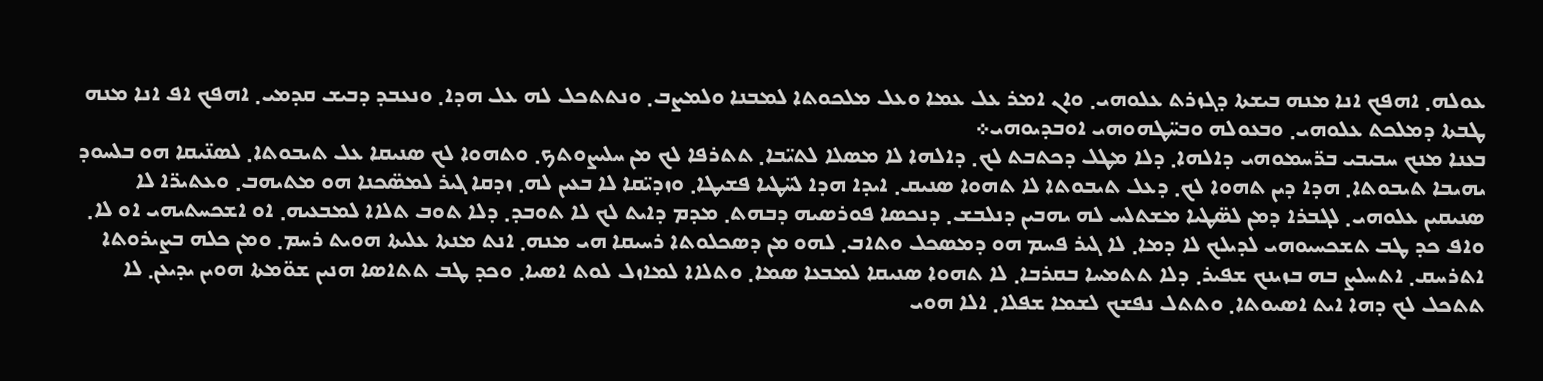ܥܘܠܗ܂ ܐܗܦܟ ܐܢܐ ܡܢܗ ܒܝܫܬܐ ܕܓܙܪܬ ܥܠܘܗܝ܂ ܘܐܢ ܐܡܪ ܥܠ ܥܡܐ ܘܥܠ ܡܠܟܘܬܐ ܠܡܒܢܐ ܘܠܡܨܒ܂ ܘܢܬܬܟܠ ܠܗ ܥܠ ܗܕܐ܂ ܘܢܥܒܕ ܕܒܝܫ ܩܕܡܝ܂ ܐܗܦܟ ܐܦ ܐܢܐ ܡܢܗ ܛܒܬܐ ܕܡܠܟܬ ܥܠܘܗܝ܂ ܘܒܥܘܠܗ ܘܒܚ̈ܛܗܘܗܝ ܐܘܒܕܝܘܗܝ܀
ܒܥܢܐ ܡܢܟ ܚܒܝܒܝ ܒܪ̈ܚܡܘܗܝ ܕܐܠܗܐ܂ ܕܠܐ ܡܛܠ ܕܟܬܒܬ ܠܟ܂ ܕܐܠܗܐ ܠܐ ܡܣܠܐ ܠܬܝ̈ܒܐ܂ ܬܬܪܦܐ ܠܟ ܡܢ ܚܠܝܨܘܬܟ܂ ܘܬܗܘܐ ܠܟ ܣܢܝܩܐ ܥܠ ܬܝܒܘܬܐ܂ ܠܣܢ̈ܝܩܐ ܗܘ ܒܠܚܘܕ ܝܗܝܒܐ ܬܝܒܘܬܐ܂ ܗܕܐ ܕܝܢ ܬܗܘܐ ܠܟ܂ ܕܥܠ ܬܝܒܘܬܐ ܠܐ ܬܗܘܐ ܣܢܝܩ܂ ܐܝܕܐ ܗܕܐ ܠܚ̈ܛܝܐ ܦܫܝܛܐ܂ ܘܙܕܝ̈ܩܐ ܠܐ ܒܥܝܢ ܠܗ܂ ܙܕܩܐ ܓܝܪ ܠܡܣ̈ܟܢܐ ܗܘ ܡܬܝܗܒ܂ ܘܥܬܝܪ̈ܐ ܠܐ ܣܢܝܩܝܢ ܥܠܘܗܝ܂ ܠܓܒܪܐ ܕܡܢ ܠܣ̈ܛܝܐ ܡܫܬܠܚ ܠܗ ܝܗܒܝܢ ܕܢܠܒܫ܂ ܕܢܟܣܐ ܦܘܪܣܝܗ ܕܒܗܬ܂ ܡܕܡ ܕܐܝܬ ܠܟ ܠܐ ܬܘܒܕ܂ ܕܠܐ ܬܘܒ ܬܠܐܐ ܠܡܒܥܝܗ܂ ܐܘ ܐܫܟܚܬܝܗܝ ܐܘ ܠܐ܂ ܘܐܦ ܟܕ ܛܒ ܬܫܟܚܝܘܗܝ ܠܕܝܠܟ ܠܐ ܕܡܐ܂ ܠܐ ܓܝܪ ܦܚܡ ܗܘ ܕܡܣܟܠ ܘܬܐܒ܂ ܠܗܘ ܡܢ ܕܣܟܠܘܬܐ ܪܚܝܩܐ ܗܝ ܡܢܗ܂ ܐܢܬ ܡܢܬܐ ܥܠܝܬܐ ܗܘܝܬ ܪܚܡ܂ ܘܡܢ ܟܠܗ ܒܨܝܪܘܬܐ ܐܬܪܚܩ܂ ܐܬܚܠܨ ܒܗ ܒܙܝܢܟ ܫܦܝܪ܂ ܕܠܐ ܬܬܡܚܐ ܒܩܪܒܐ܂ ܠܐ ܬܗܘܐ ܣܢܝܩܐ ܠܡܒܥܐ ܣܡܐ܂ ܘܬܠܐܐ ܠܡܐܙܠ ܠܘܬ ܐܣܝܐ܂ ܘܟܕ ܛܒ ܬܬܐܣܐ ܗܢܝܢ ܫܘ̈ܡܬܐ ܗܘܝܢ ܝܕܝܥܢ܂ ܠܐ ܬܬܟܠ ܠܟ ܕܗܐ ܐܝܬ ܐܣܝܘܬܐ܂ ܘܬܬܠ ܢܦܫܟ ܠܫܡܐ ܫܦܠܐ܂ ܐܠܐ ܗܘܝ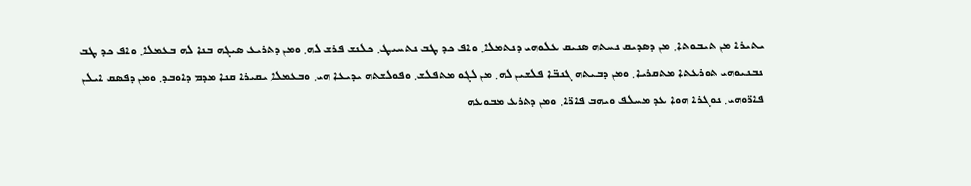ܝܬܝܪܐ ܡܢ ܬܝܒܘܬܐ܂ ܡܢ ܕܣܕܝܩ ܢܚܬܗ ܣܢܝܩ ܥܠܘܗܝ ܕܢܬܡܠܐ܂ ܘܐܦ ܟܕ ܛܒ ܢܬܚܝܛ܂ ܟܠܢܫ ܦܪܫ ܠܗ܂ ܘܡܢ ܕܬܪܝܥ ܣܝܓܗ ܒܢܐ ܠܗ ܒܥܡܠܐ܂ ܘܐܦ ܟܕ ܛܒ ܢܒܢܝܘܗܝ ܬܘܪܥܬܐ ܡܬܩܪܝܐ܂ ܘܡܢ ܕܒܝܬܗ ܓܢܒ̈ܐ ܦܠܫܝܢ ܠܗ܂ ܡܢ ܠܓܘ ܡܬܦܠܫ܂ ܘܦܘܠܫܬܗ ܝܕܝܥܐ ܗܝ܂ ܘܒܥܡܠܐ ܝܩܝܪܐ ܩܢܐ ܡܕܡ ܕܐܘܒܕ܂ ܘܡܢ ܕܦܣܩ ܐܝܠܢ ܦܐܪ̈ܘܗܝ܂ ܢܘܓܪܐ ܗܘܐ ܥܕ ܡܚܠܦ ܘܝܗܒ ܦܐܪ̈ܐ܂ ܘܡܢ ܕܬܪܥ ܡܒܘܥܗ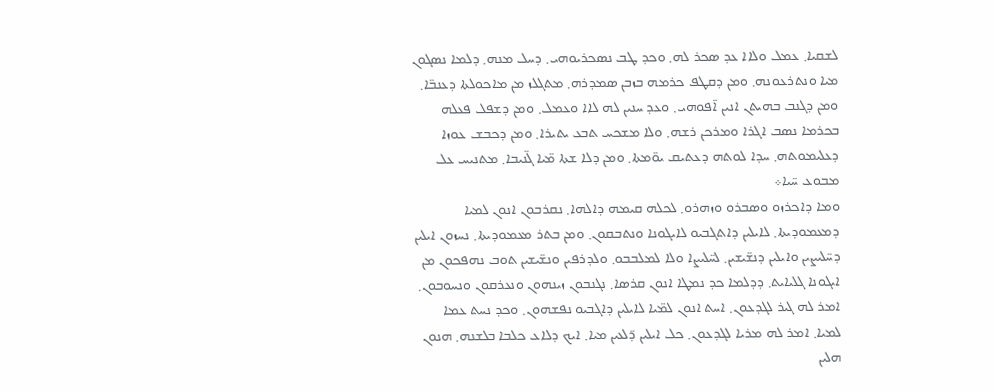ܠܫܩܝܐ܂ ܥܡܠ ܘܠܐܐ ܥܕ ܣܟܪ ܠܗ܂ ܘܟܕ ܛܒ ܢܣܟܪܝܘܗܝ܂ ܕܚܠ ܡܢܗ܂ ܕܠܡܐ ܢܣܓܘܢ ܡܝܐ ܘܢܬܪܥܘܢܗ܂ ܘܡܢ ܕܩܛܦ ܟܪܡܗ ܒܙܒܢ ܣܡܕܪܗ܂ ܡܬܓܠܙ ܡܢ ܡܐܟܘܠܬܐ ܕܥܢܒ̈ܐ܂ ܘܡܢ ܕܓܢܒ ܒܗܝܬܢ ܐܢܝܢ ܐ̈ܦܘܗܝ܂ ܘܥܕ ܚܢܝܢ ܠܗ ܠܐܐ ܘܥܡܠ܂ ܘܡܢ ܕܫܦܠ ܦܥܠܗ ܒܟܪܡܐ ܢܣܒ ܐܓܪܐ ܘܡܪܟܢ ܪܫܗ܂ ܘܠܐ ܡܫܟܚ ܬܒܥ ܝܬܝܪܐ܂ ܘܡܢ ܕܟܒܫ ܥܘܙܐ ܕܥܠܝܡܘܬܗ܂ ܚܕܐ ܠܘܬܗ ܕܥܬܝܩ ܝܘ̈ܡܬܐ܂ ܘܡܢ ܕܠܐ ܫܬܐ ܡ̈ܝܐ ܓ̈ܢܝܒܐ܂ ܡܬܢܝܚ ܥܠ ܡܒܘܥ ܚ̈ܝܐ܀
ܘܡܐ ܕܐܟܪܙܘ ܘܣܒܪܘ ܘܙܗܪܘ܂ ܠܟܠܗ ܩܝܡܗ ܕܐܠܗܐ܂ ܢܩܪܒܘܢ ܐܢܘܢ ܠܡܝܐ ܕܡܥܡܘܕܝܬܐ܂ ܠܐܝܠܝܢ ܕܐܬܓܒܝܘ ܠܐܝܓܘܢܐ ܘܢܬܒܩܘܢ܂ ܘܡܢ ܒܬܪ ܡܥܡܘܕܝܬܐ܂ ܢܚܙܘܢ ܐܝܠܝܢ ܕܚ̈ܠܝܨܝܢ ܘܐܝܠܝܢ ܕܢܫ̈ܝܫܝܢ܂ ܠܚ̈ܠܝܨܐ ܘܠܐ ܠܡܠܒܒܘ܂ ܘܠܕܪܦܝܢ ܘܢܫ̈ܝܫܝܢ ܬܘܒ ܢܗܦܟܘܢ ܡܢ ܐܝܓܘܢܐ ܓܠܝܐܝܬ܂ ܕܕܠܡܐ ܟܕ ܢܡܛܐ ܐܢܘܢ ܩܪܣܐ܂ ܢܓܢܒܘܢ ܙܝܢܗܘܢ ܘܢܥܪܩܘܢ ܘܢܚܘܒܘܢ܂ ܐܡܪ ܠܗ ܓܝܪ ܠܓܕܥܘܢ܂ ܐܚܬ ܐܢܘܢ ܠܡ̈ܝܐ ܠܐܝܠܝܢ ܕܐܓܒܝܘ ܢܦܫܗܘܢ܂ ܘܟܕ ܢܚܬ ܥܡܐ ܠܡܝܐ܂ ܐܡܪ ܠܗ ܡܪܝܐ ܠܓܕܥܘܢ܂ ܟܠ ܐܝܠܝܢ ܕ̈ܠܥܝܢ ܡܝܐ܂ ܐܝܟ ܕܠܐܥ ܟܠܒܐ ܒܠܫܢܗ܂ ܗܢܘܢ ܗܠܝܢ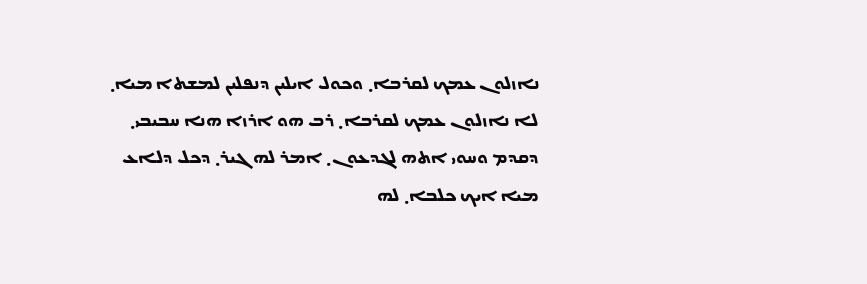ܢܐܙܠܘܢ ܥܡܟ ܠܩܪܒܐ܂ ܘܟܘܠ ܐܝܠܝܢ ܕܢܦܠܝܢ ܠܡܫܬܐ ܡܝܐ܂ ܠܐ ܢܐܙܠܘܢ ܥܡܟ ܠܩܪܒܐ܂ ܪܒ ܗܘ ܐܪܙܐ ܗܢܐ ܚܒܝܒܝ܂ ܕܩܕܡ ܘܚܘܝ ܐܬܗ ܠܓܕܥܘܢ܂ ܐܡܪ ܠܗ ܓܝܪ܂ ܕܟܠ ܕܠܐܥ ܡܝܐ ܐܝܟ ܟܠܒܐ܂ ܠܗ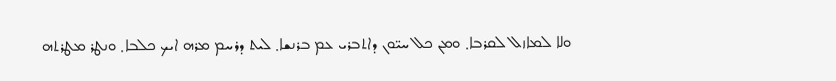ܘܠܐ ܠܡܐܙܠ ܠܩܪܒܐ܂ ܘܡܢ ܟܠ ܚܝ̈ܘܢ ܕܐܬܒܪܝ ܥܡ ܒܪܢܫܐ܂ ܠܝܬ ܕܪܚܡ ܡܪܗ ܐܝܟ ܟܠܒܐ܂ ܘܢܛܪ ܡܛܪܬܗ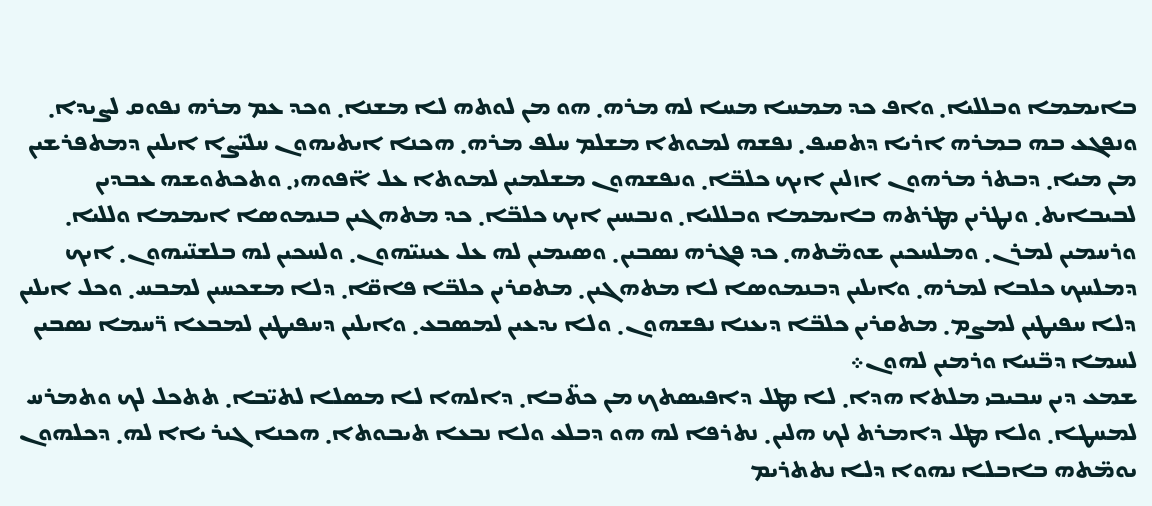ܒܐܝܡܡܐ ܘܒܠܠܝܐ܂ ܘܐܦ ܟܕ ܡܡܚܐ ܡܚܐ ܠܗ ܡܪܗ܂ ܗܘ ܡܢ ܠܘܬܗ ܠܐ ܡܫܢܐ܂ ܘܟܕ ܥܡ ܡܪܗ ܢܦܘܩ ܠܨܝܕܐ܂ ܘܢܦܓܥ ܒܗ ܒܡܪܗ ܐܪܝܐ ܕܬܩܝܦ܂ ܢܦܫܗ ܠܡܘܬܐ ܡܫܠܡ ܚܠܦ ܡܪܗ܂ ܗܟܢܐ ܐܝܬܝܗܘܢ ܚܠܝ̈ܨܐ ܐܝܠܝܢ ܕܡܬܦܪܫܝܢ ܡܢ ܡܝܐ܂ ܕܒܬܪ ܡܪܗܘܢ ܐܙܠܝܢ ܐܝܟ ܟܠܒ̈ܐ܂ ܘܢܦܫܗܘܢ ܡܫܠܡܝܢ ܠܡܘܬܐ ܥܠ ܐ̈ܦܘܗܝ܂ ܘܬܟܬܘܫܗ ܥܒܕܝܢ ܠܒܝܒܐܝܬ܂ ܘܢܛܪܝܢ ܡܛܪܬܗ ܒܐܝܡܡܐ ܘܒܠܠܝܐ܂ ܘܢܒܚܝܢ ܐܝܟ ܟܠܒ̈ܐ܂ ܟܕ ܡܬܗܓܝܢ ܒܢܡܘܣܐ ܐܝܡܡܐ ܘܠܠܝܐ܂ ܘܪܚܡܝܢ ܠܡܪܢ܂ ܘܡܠܚܟܝܢ ܫܘܡ̈ܬܗ܂ ܟܕ ܦܓܪܗ ܢܣܒܝܢ܂ ܘܣܝܡܝܢ ܠܗ ܥܠ ܥܝܢܝ̈ܗܘܢ܂ ܘܠܚܟܝܢ ܠܗ ܒܠܫܢ̈ܝܗܘܢ܂ ܐܝܟ ܕܡܠܚܟ ܟܠܒܐ ܠܡܪܗ܂ ܘܐܝܠܝܢ ܕܒܢܡܘܣܐ ܠܐ ܡܬܗܓܝܢ܂ ܡܬܩܪܝܢ ܟܠܒ̈ܐ ܦܐܩ̈ܐ܂ ܕܠܐ ܡܫܟܚܝܢ ܠܡܒܚ܂ ܘܟܠ ܐܝܠܝܢ ܕܠܐ ܚܦܝܛܝܢ ܠܡܨܡ܂ ܡܬܩܪܝܢ ܟܠܒ̈ܐ ܕܝܥܢܐ ܢܦܫܗܘܢ܂ ܘܠܐ ܝܕܥܝܢ ܠܡܣܒܥ܂ ܘܐܝܠܝܢ ܕܚܦܝܛܝܢ ܠܡܒܥܐ ܪ̈ܚܡܐ ܢܣܒܝܢ ܠܚܡܐ ܕܒ̈ܢܝܐ ܘܪܡܝܢ ܠܗܘܢ܀
ܫܡܥ ܕܝܢ ܚܒܝܒܝ ܡܠܬܐ ܗܕܐ܂ ܠܐ ܡܛܠ ܕܐܦܝܣܬܟ ܡܢ ܟܬ̈ܒܐ܂ ܕܐܠܗܐ ܠܐ ܡܣܠܐ ܠܬܝ̈ܒܐ܂ ܬܬܟܠ ܠܟ ܘܬܡܪܚ ܠܡܚܛܐ܂ ܘܠܐ ܡܛܠ ܕܐܡܪܬ ܠܟ ܗܠܝܢ܂ ܢܬܪܦܐ ܠܗ ܗܘ ܕܒܠܥ ܘܠܐ ܢܒܥܐ ܬܝܒܘܬܐ܂ ܗܟܢܐ ܓܝܪ ܝܐܐ ܠܗ܂ ܕܟܠܗܘܢ ܝܘܡ̈ܬܗ ܒܐܒܠܐ ܢܗܘܐ ܕܠܐ ܢܬܬܪܝܡ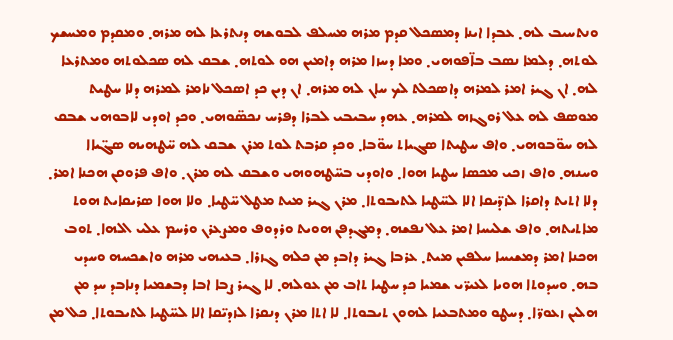ܘܢܬܚܝܒ ܠܗ܂ ܥܒܕܐ ܐܝܢܐ ܕܡܣܟܠ ܩܕܡ ܡܪܗ ܡܚܠܦ ܠܒܘܫܗ ܕܢܬܪܥܐ ܠܗ ܡܪܗ܂ ܘܡܩܕܡ ܘܡܚܫܟ ܠܘܬܗ܂ ܕܠܡܐ ܢܣܒ ܒܐ̈ܦܘܗܝ܂ ܘܡܐ ܕܚܙܐ ܡܪܗ ܕܐܡܝܢ ܗܘ ܠܘܬܗ܂ ܫܒܩ ܠܗ ܣܟܠܘܬܗ ܘܡܬܪܥܐ ܠܗ܂ ܐܢ ܓܝܪ ܐܡܪ ܠܡܪܗ ܕܐܣܟܠܬ ܠܟ ܚܐܢ ܠܗ ܡܪܗ܂ ܐܢ ܕܝܢ ܟܕ ܐܣܟܠ ܢܐܡܪ ܠܡܪܗ ܕܠܐ ܚܛܝܬ ܡܘܣܦ ܠܗ ܥܠ ܪܘܓܙܗ ܠܡܪܗ܂ ܥܗܕ ܚܒܝܒܝ ܠܒܪܐ ܕܦܪܚ ܢܟܣ̈ܘܗܝ܂ ܘܟܕ ܐܘܕܝ ܠܐܒܘܗܝ ܫܒܩ ܠܗ ܚܘ̈ܒܘܗܝ܂ ܘܐܦ ܚܛܝܬܐ ܣܓܝܐܬ ܚܘ̈ܒܐ܂ ܘܟܕ ܩܪܒܬ ܠܘܬ ܡܪܢ ܫܒܩ ܠܗ ܚ̈ܛܗܝܗ ܣܓ̈ܝܐܐ ܘܚܢܗ܂ ܘܐܦ ܙܟܝ ܡܟܣܐ ܚܛܝܐ ܗܘܐ܂ ܘܐܘܕܝ ܒܚ̈ܛܗܘܗܝ ܘܫܒܩ ܠܗ ܡܪܢ܂ ܘܐܦ ܦܪܘܩܢ ܗܟܢܐ ܐܡܪ܂ ܕܠܐ ܐܬܝܬ ܕܐܩܪܐ ܠܙܕ̈ܝܩܐ ܐܠܐ ܠܚ̈ܛܝܐ ܠܬܝܒܘܬܐ܂ ܡܪܢ ܓܝܪ ܡܝܬ ܡܛܠ ܚ̈ܛܝܐ܂ ܘܠܐ ܗܘܐ ܣܪܝܩܐܝܬ ܗܘܬ ܡܐܬܝܬܗ܂ ܘܐܦ ܫܠܝܚܐ ܐܡܪ ܥܠ ܢܦܫܗ܂ ܕܡܓܕܦܢ ܗܘܝܬ ܘܪܕܘܦ ܘܡܨܥܪܢ ܘܪܚܡ ܥܠܝ ܐܠܗܐ܂ ܬܘܒ ܗܟܢܐ ܐܡܪ ܕܡܫܝܚܐ ܚܠܦܝܢ ܡܝܬ܂ ܥܪܒܐ ܓܝܪ ܕܐܒܕ ܡܢ ܟܠܗ ܓܙܪܐ܂ ܒܥܝܗܝ ܡܪܗ ܘܐܫܟܚܗ ܘܚܕܝ ܒܗ܂ ܘܚܕܘܬܐ ܗܘܝܐ ܠܥܝܪ̈ܝ ܫܡܝܐ ܟܕ ܚܛܝܐ ܬܐܒ ܡܢ ܥܘܠܗ܂ ܠܐ ܓܝܪ ܨܒܐ ܐܒܐ ܕܒܫܡܝܐ ܕܢܐܒܕ ܚܕ ܡܢ ܗܠܝܢ ܙܥܘܪ̈ܐ܂ ܕܚܛܘ ܘܡܬܒܥܝܐ ܠܗܘܢ ܬܝܒܘܬܐ܂ ܠܐ ܐܬܐ ܡܪܢ ܕܢܩܪܐ ܠܙܕܝ̈ܩܐ ܐܠܐ ܠܚ̈ܛܝܐ ܠܬܝܒܘܬܐ܂ ܟܠ ܡܢ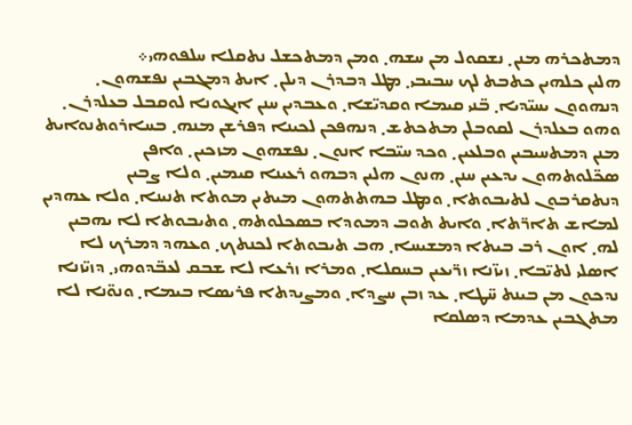ܕܡܬܟܪܗ ܡܢܢ܂ ܢܫܩܘܠ ܡܢ ܚܫܗ܂ ܘܡܢ ܕܡܬܟܫܠ ܢܬܩܠܐ ܚܠܦܘܗܝ܀
ܗܠܝܢ ܟܠܗܝܢ ܟܬܒܬ ܠܟ ܚܒܝܒܝ܂ ܡܛܠ ܕܒܕܪܢ ܕܝܠܢ܂ ܐܝܬ ܕܡܓܒܝܢ ܢܦܫܗܘܢ܂ ܕܢܗܘܘܢ ܝܚܝ̈ܕܝܐ܂ ܒ̈ܢܝ ܩܝܡܐ ܘܩܕܝ̈ܫܐ܂ ܘܥܒܕܝܢ ܚܢܢ ܐܝܓܘܢܐ ܠܘܩܒܠ ܒܥܠܕܪܢ܂ ܘܗܘ ܒܥܠܕܪܢ ܠܩܘܒܠܢ ܡܬܟܬܫ܂ ܕܢܗܦܟܢ ܠܟܝܢܐ ܕܦܪܫܢ ܡܢܗ܂ ܒܚܐܪܘܬܢܘܐܝܬ ܡܢܢ ܕܡܬܚܝܒܝܢ ܘܒܠܥܝܢ܂ ܘܟܕ ܚܝ̈ܒܐ ܐܢܘܢ܂ ܢܦܫܗܘܢ ܡܙܟܝܢ܂ ܘܐܦܢ ܣܟ̈ܠܘܬܗܘܢ ܝܕܥܝܢ ܚܢܢ܂ ܗܢܘܢ ܗܠܝܢ ܕܒܗܘ ܪܥܝܢܐ ܩܝܡܝܢ܂ ܘܠܐ ܨܒܝܢ ܕܢܬܩܪܒܘܢ ܠܬܝܒܘܬܐ܂ ܘܡܛܠ ܒܗܬܬܗܘܢ ܡܝܬܝܢ ܡܘܬܐ ܬܢܝܢܐ܂ ܘܠܐ ܥܗܕܝܢ ܠܡܐܫ ܬܐܪ̈ܬܐ܂ ܘܐܝܬ ܬܘܒ ܕܡܘܕܐ ܒܣܟܠܘܬܗ܂ ܘܬܝܒܘܬܐ ܠܐ ܝܗܒܝܢ ܠܗ܂ ܐܘܢ ܪܒ ܒܝܬܐ ܕܡܫܝܚܐ܂ ܗܒ ܬܝܒܘܬܐ ܠܟܢܬܟ܂ ܘܥܗܕ ܕܡܪܟ ܠܐ ܐܣܠܝ ܠܬܝ̈ܒܐ܂ ܙܝܙ̈ܢܐ ܙܪ̈ܝܥܝܢ ܒܚܩܠܐ܂ ܘܡܪܐ ܙܪܥܐ ܠܐ ܫܒܩ ܠܥܒ̈ܕܘܗܝ܂ ܕܙܝ̈ܙܢܐ ܢܕܟܘܢ ܡܢ ܒܝܢܬ ܚ̈ܛܐ܂ ܥܕ ܙܒܢ ܚܨܕܐ܂ ܘܡܨܝܕܬܐ ܦܪܝܣܐ ܒܝܡܐ܂ ܘܢܘ̈ܢܐ ܠܐ ܡܬܓܒܝܢ ܥܕܡܐ ܕܣܠܩܐ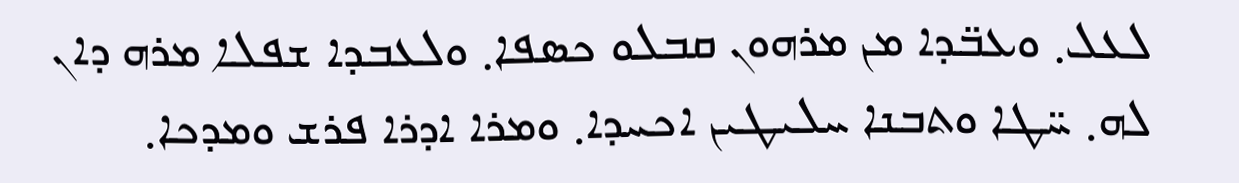ܠܥܠ܂ ܘܥܒ̈ܕܐ ܡܢ ܡܪܗܘܢ ܩܒܠܘ ܟܣܦܐ܂ ܘܠܥܒܕܐ ܫܦܠܐ ܡܪܗ ܕܐܢ ܠܗ܂ ܚ̈ܛܐ ܘܬܒܢܐ ܚܠܝܛܝܢ ܐܟܚܕܐ܂ ܘܡܪܐ ܐܕܪܐ ܦܪܫ ܘܡܕܟܐ܂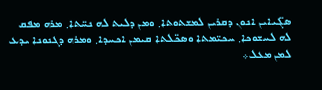ܣܓ̈ܝܐܝܢ ܐܢܘܢ ܕܩܪܝܢ ܠܡܫܬܘܬܐ܂ ܘܡܢ ܕܠܝܬ ܠܗ ܢܚ̈ܬܐ܂ ܡܪܗ ܡܦܩ ܠܗ ܠܚܫܘܟܐ܂ ܚܟܝ̈ܡܬܐ ܘܣܟ̈ܠܬܐ ܩܝܡܢ ܐܟܚܕܐ܂ ܘܡܪܗ ܕܓܢܘܢܐ ܝܕܥ ܠܡܢ ܡܥܠ܀